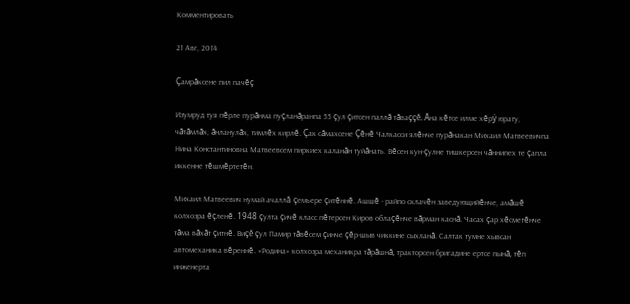Комментировать

21 Авг, 2014

Çамрăксене пил пачĕç

Изумруд туя пĕрле пурăнма пуçланăранпа 55 çул çитсен паллă тăваççĕ. Ăна кĕтсе илме хĕрÿ юрату, чăтăмлăх, ăнланулăх, тимлĕх кирлĕ. Çак сăмахсене Çĕнĕ Чалкасси ялĕнче пурăнакан Михаил Матвеевичпа Нина Константиновна Матвеевсем пиркиех каланăн туйăнать. Вĕсен кун-çулне тишкерсен чăннипех те çапла иккенне тĕшмĕртетĕн.

Михаил Матвеевич нумай ачаллă çемьере çитĕннĕ. Ашшĕ - райпо склачĕн заведующийĕнче, амăшĕ колхозра ĕçленĕ. 1948 çулта çичĕ класс пĕтерсен Киров облаçĕнче вăрман каснă. Часах çар хĕсметĕнче тăма вăхăт çитнĕ. Виçĕ çул Памир тăвĕсем çинче çĕр-шыв чиккине сыхланă. Салтак тумне хывсан автомеханика вĕреннĕ. «Родина» колхозра механикра тăрăшнă, тракторсен бригадине ертсе пынă, тĕп инженерта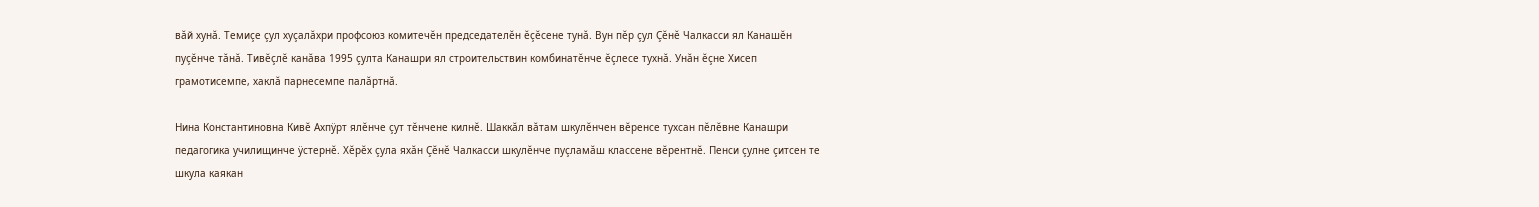вăй хунă. Темиçе çул хуçалăхри профсоюз комитечĕн председателĕн ĕçĕсене тунă. Вун пĕр çул Çĕнĕ Чалкасси ял Канашĕн пуçĕнче тăнă. Тивĕçлĕ канăва 1995 çулта Канашри ял строительствин комбинатĕнче ĕçлесе тухнă. Унăн ĕçне Хисеп грамотисемпе, хаклă парнесемпе палăртнă.

Нина Константиновна Кивĕ Ахпÿрт ялĕнче çут тĕнчене килнĕ. Шаккăл вăтам шкулĕнчен вĕренсе тухсан пĕлĕвне Канашри педагогика училищинче ÿстернĕ. Хĕрĕх çула яхăн Çĕнĕ Чалкасси шкулĕнче пуçламăш классене вĕрентнĕ. Пенси çулне çитсен те шкула каякан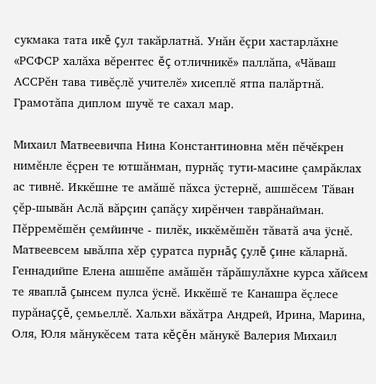сукмака тата икĕ çул такăрлатнă. Унăн ĕçри хастарлăхне «РСФСР халăха вĕрентес ĕç отличникĕ» паллăпа, «Чăваш АССРĕн тава тивĕçлĕ учителĕ» хисеплĕ ятпа палăртнă. Грамотăпа диплом шучĕ те сахал мар.

Михаил Матвеевичпа Нина Константиновна мĕн пĕчĕкрен нимĕнле ĕçрен те ютшăнман, пурнăç тути-масине çамрăклах ас тивнĕ. Иккĕшне те амăшĕ пăхса ÿстернĕ, ашшĕсем Тăван çĕр-шывăн Аслă вăрçин çапăçу хирĕнчен таврăнайман. Пĕрремĕшĕн çемйинче - пилĕк, иккĕмĕшĕн тăватă ача ÿснĕ. Матвеевсем ывăлпа хĕр çуратса пурнăç çулĕ çине кăларнă. Геннадийпе Елена ашшĕпе амăшĕн тăрăшулăхне курса хăйсем те яваплă çынсем пулса ÿснĕ. Иккĕшĕ те Канашра ĕçлесе пурăнаççĕ, çемьеллĕ. Хальхи вăхăтра Андрей, Ирина, Марина, Оля, Юля мăнукĕсем тата кĕçĕн мăнукĕ Валерия Михаил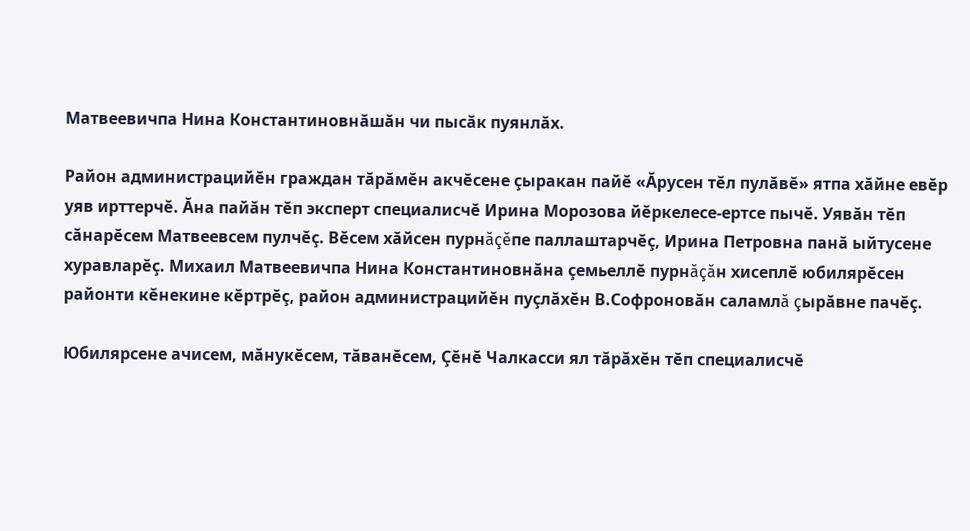Матвеевичпа Нина Константиновнăшăн чи пысăк пуянлăх.

Район администрацийĕн граждан тăрăмĕн акчĕсене çыракан пайĕ «Ăрусен тĕл пулăвĕ» ятпа хăйне евĕр уяв ирттерчĕ. Ăна пайăн тĕп эксперт специалисчĕ Ирина Морозова йĕркелесе-ертсе пычĕ. Уявăн тĕп сăнарĕсем Матвеевсем пулчĕç. Вĕсем хăйсен пурнăçĕпе паллаштарчĕç, Ирина Петровна панă ыйтусене хуравларĕç. Михаил Матвеевичпа Нина Константиновнăна çемьеллĕ пурнăçăн хисеплĕ юбилярĕсен районти кĕнекине кĕртрĕç, район администрацийĕн пуçлăхĕн В.Софроновăн саламлă çырăвне пачĕç.

Юбилярсене ачисем, мăнукĕсем, тăванĕсем, Çĕнĕ Чалкасси ял тăрăхĕн тĕп специалисчĕ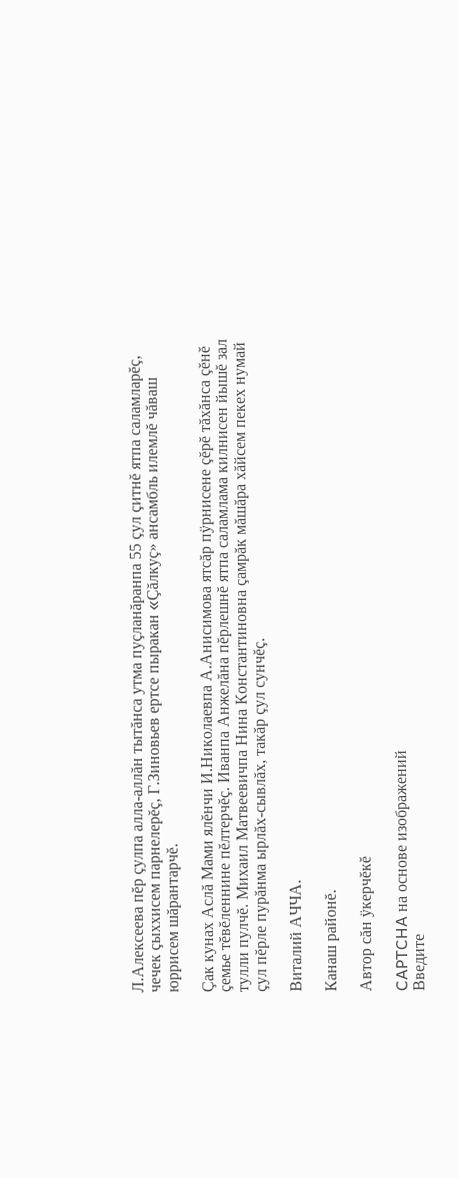Л.Алексеева пĕр çулпа алла-аллăн тытăнса утма пуçланăранпа 55 çул çитнĕ ятпа саламларĕç, чечек çыххисем парнелерĕç, Г.Зиновьев ертсе пыракан «Çăлкуç» ансамбль илемлĕ чăваш юррисем шăрантарчĕ.

Çак кунах Аслă Мами ялĕнчи И.Николаевпа А.Анисимова ятсăр пÿрнисене çĕрĕ тăхăнса çĕнĕ çемье тĕвĕленнине пĕлтерчĕç. Иванпа Анжелăна пĕрлешнĕ ятпа саламлама килнисен йышĕ зал тулли пулчĕ. Михаил Матвеевичпа Нина Константиновна çамрăк мăшăра хăйсем пекех нумай çул пĕрле пурăнма ырлăх-сывлăх, такăр çул сунчĕç.

Виталий АЧЧА.

Канаш районĕ.

Автор сăн ÿкерчĕкĕ

CAPTCHA на основе изображений
Введите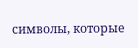символы, которые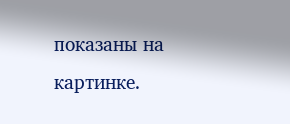показаны на картинке.